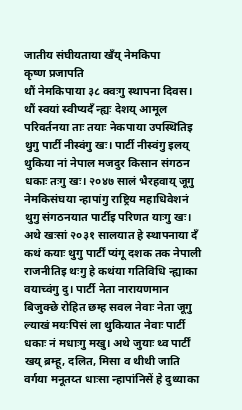जातीय संघीयताया खँय् नेमकिपा
कृष्ण प्रजापति
थौं नेमकिपाया ३८ क्वःगु स्थापना दिवस। थौं स्वयां स्वीप्यदँ न्ह्यः देशय् आमूल परिवर्तनया ताः तयाः नेकपाया उपस्थितिइ थुगु पार्टी नीस्वंगु खः। पार्टी नीस्वंगु इलय् थुकिया नां नेपाल मजदुर किसान संगठन धकाः तःगु खः। २०४७ सालं भैरहवाय् जूगु नेमकिसंघया न्हापांगु राष्ट्रिय महाधिवेशनं थुगु संगठनयात पार्टीइ परिणत याःगु खः। अथे खःसां २०३१ सालयात हे स्थापनाया दँ कथं कयाः थुगु पार्टीं प्यंगू दशक तक नेपाली राजनीतिइ थःगु हे कथंया गतिविधि न्ह्याका वयाच्वंगु दु। पार्टी नेता नारायणमान बिजुक्छे रोहित छम्ह सवल नेवाः नेता जूगु ल्याखं मयःपिसं ला थुकियात नेवाः पार्टी धकाः नं मधाःगु मखु। अथे जुयाः थ्व पार्टीं खय् ब्रम्हू, दलित, मिसा व थीथी जाति वर्गया मनूतय्त धाःसा न्हापांनिसें हे दुथ्याका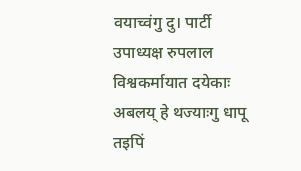वयाच्वंगु दु। पार्टी उपाध्यक्ष रुपलाल विश्वकर्मायात दयेकाः अबलय् हे थज्याःगु धापू तइपिं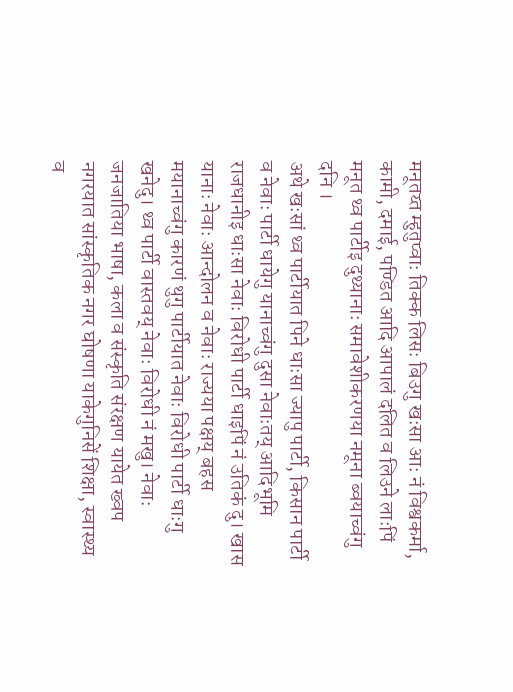मनूतय्त म्हुतुप्वाः तिक्क लिसः बिउगु खःसा आः नं विश्वकर्मा, कामी, दमाई, पण्डित आदि आपालं दलित व लिउने लाःपिं मनूत थ्व पार्टीइ दुथ्यानाः समावेशीकरणया नमूना ब्वयाच्वंगु दनि ।
अथे खःसां थ्व पार्टीयात पिने धाःसा ज्यापु पार्टी, किसान पार्टी व नेवाः पार्टी धायेगु यानाच्वंगु दुसा नेवाःतय् आदिभूमि राजधानीइ धाःसा नेवाः विरोधी पार्टी धाइपिं नं उतिकं दु। खास यानाः नेवाः आन्दोलन व नेवाः राज्यया पक्षय् बहस मयानाच्वंगु कारणं थुगु पार्टीयात नेवाः विरोधी पार्टी धाःगु खनेदु। थ्व पार्टी वास्तवय् नेवाः विरोधी नं मखु। नेवाः जनजातिया भाषा, कला व संस्कृति संरक्षण यायेत ख्वप नगरयात सांस्कृतिक नगर घोषणा याकेगुनिसें शिक्षा, स्वास्थ्य व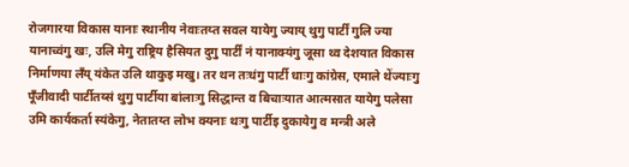रोजगारया विकास यानाः स्थानीय नेवाःतय्त सवल यायेगु ज्याय् थुगु पार्टीं गुलि ज्या यानाच्वंगु खः, उलि मेगु राष्ट्रिय हैसियत दुगु पार्टीं नं यानाक्यंगु जूसा थ्व देशयात विकास निर्माणया लँय् यंकेत उलि थाकुइ मखु। तर थन तःधंगु पार्टी धाःगु कांग्रेस, एमाले थेंज्याःगु पूँजीवादी पार्टीतय्सं थुगु पार्टीया बांलाःगु सिद्धान्त व बिचाःयात आत्मसात यायेगु पलेसा उमि कार्यकर्ता स्यंकेगु, नेतातय्त लोभ क्यनाः थःगु पार्टीइ दुकायेगु व मन्त्री अले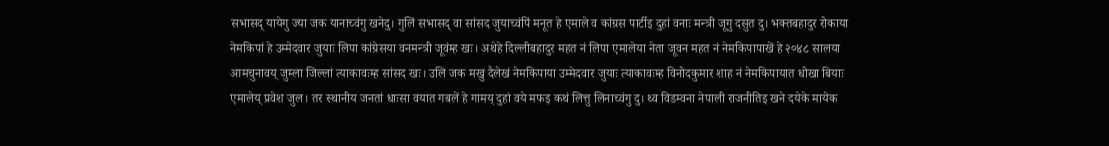सभासद् यायेगु ज्या जक यानाच्वंगु खनेदु। गुलिं सभासद् वा सांसद जुयाच्वंपिं मनूत हे एमाले व कांग्रस पार्टीइ दुहां वनाः मन्त्री जूगु दसुत दु। भक्तबहादुर रोकाया नेमकिपां हे उम्मेदवार जुयाः लिपा कांग्रेसया वनमन्त्री जूवंम्ह खः। अथेहे दिल्लीबहादुर महत नं लिपा एमालेया नेता जूवन महत नं नेमकिपापाखें हे २०४८ सालया आमचुनावय् जुम्ला जिल्लां त्याकावःम्ह सांसद खः। उलि जक मखु दैलेखं नेमकिपाया उम्मेदवार जुयाः त्याकावःम्ह विनोदकुमार शाह नं नेमकिपायात धोखा बियाः एमालेय् प्रवेश जुल। तर स्थानीय जनतां धाःसा वयात गबलें हे गामय् दुहां वये मफइ कथं लित्तु लिनाच्वंगु दु। थ्व विडम्वना नेपाली राजनीतिइ खने दयेके मायेक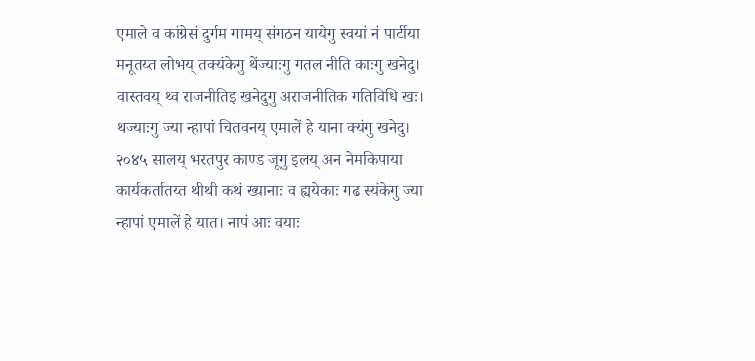एमाले व कांग्रेसं दुर्गम गामय् संगठन यायेगु स्वयां नं पार्टीया मनूतय्त लोभय् तक्यंकेगु थेंज्याःगु गतल नीति काःगु खनेदु। वास्तवय् थ्व राजनीतिइ खनेदुगु अराजनीतिक गतिविधि खः। थज्याःगु ज्या न्हापां चितवनय् एमालें हे याना क्यंगु खनेदु। २०४५ सालय् भरतपुर काण्ड जूगु इलय् अन नेमकिपाया कार्यकर्तातय्त थीथी कथं ख्यानाः व ह्ययेकाः गढ स्यंकेगु ज्या न्हापां एमालें हे यात। नापं आः वयाः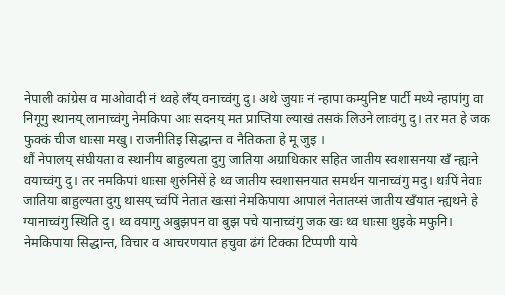नेपाली कांग्रेस व माओवादी नं थ्वहे लँय् वनाच्वंगु दु। अथे जुयाः नं न्हापा कम्युनिष्ट पार्टी मध्ये न्हापांगु वा निगूगु स्थानय् लानाच्वंगु नेमकिपा आः सदनय् मत प्राप्तिया ल्याखं तसकं लिउने लाःवंगु दु। तर मत हे जक फुक्कं चीज धाःसा मखु। राजनीतिइ सिद्धान्त व नैतिकता हे मू जुइ ।
थौं नेपालय् संघीयता व स्थानीय बाहुल्यता दुगु जातिया अग्राधिकार सहित जातीय स्वशासनया खँ न्ह्यःने वयाच्वंगु दु। तर नमकिपां धाःसा शुरुंनिसें हे थ्व जातीय स्वशासनयात समर्थन यानाच्वंगु मदु। थःपिं नेवाः जातिया बाहुल्यता दुगु थासय् च्वंपिं नेतात खःसां नेमकिपाया आपालं नेतातय्सं जातीय खँयात न्ह्यथने हे ग्यानाच्वंगु स्थिति दु। थ्व वयागु अबुझपन वा बुझ पचे यानाच्वंगु जक खः थ्व धाःसा थुइके मफुनि। नेमकिपाया सिद्धान्त, विचार व आचरणयात हचुवा ढंगं टिक्का टिप्पणी याये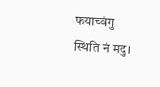फयाच्वंगु स्थिति नं मदु।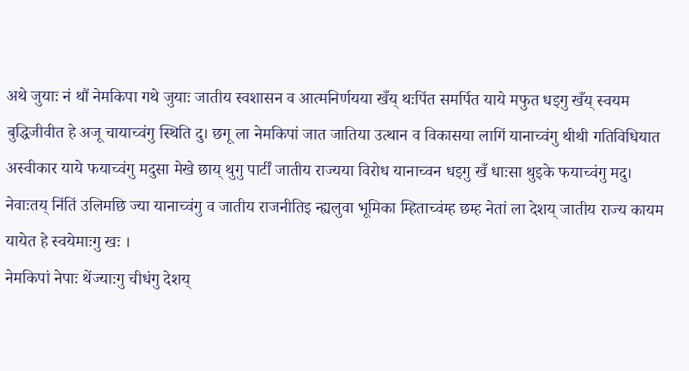अथे जुयाः नं थौं नेमकिपा गथे जुयाः जातीय स्वशासन व आत्मनिर्णयया खँय् थःपिंत समर्पित याये मफुत धइगु खँय् स्वयम बुद्धिजीवीत हे अजू चायाच्वंगु स्थिति दु। छगू ला नेमकिपां जात जातिया उत्थान व विकासया लागिं यानाच्वंगु थीथी गतिविधियात अस्वीकार याये फयाच्वंगु मदुसा मेखे छाय् थुगु पार्टीं जातीय राज्यया विरोध यानाच्वन धइगु खँ धाःसा थुइके फयाच्वंगु मदु। नेवाःतय् निंतिं उलिमछि ज्या यानाच्वंगु व जातीय राजनीतिइ न्ह्यलुवा भूमिका म्हिताच्वंम्ह छम्ह नेतां ला देशय् जातीय राज्य कायम यायेत हे स्वयेमाःगु खः ।
नेमकिपां नेपाः थेंज्याःगु चीधंगु देशय्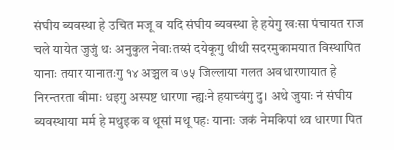संघीय ब्यवस्था हे उचित मजू व यदि संघीय ब्यवस्था हे हयेगु खःसा पंचायत राज चले यायेत जुजुं थः अनुकुल नेवाःतय्सं दयेकूगु थीथी सदरमुकामयात विस्थापित यानाः तयार यानातःगु १४ अञ्चल व ७५ जिल्लाया गलत अवधारणायात हे निरन्तरता बीमाः धइगु अस्पष्ट धारणा न्ह्यःने हयाच्वंगु दु। अथे जुयाः नं संघीय ब्यवस्थाया मर्म हे मथुइक व थूसां मथू पहः यानाः जकं नेमकिपां थ्व धारणा पित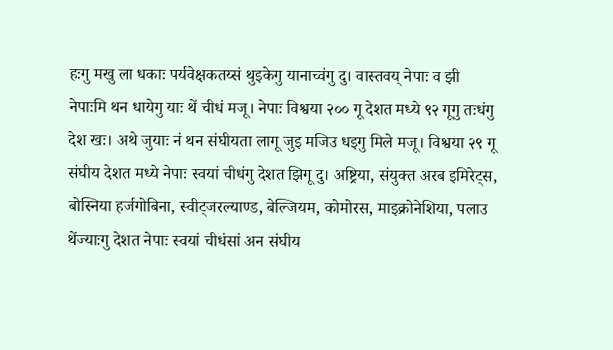हःगु मखु ला धकाः पर्यवेक्षकतय्सं थुइकेगु यानाच्वंगु दु। वास्तवय् नेपाः व झी नेपाःमि थन धायेगु याः थें चीधं मजू। नेपाः विश्वया २०० गू देशत मध्ये ९२ गूगु तःधंगु देश खः। अथे जुयाः नं थन संघीयता लागू जुइ मजिउ धइगु मिले मजू। विश्वया २९ गू संघीय देशत मध्ये नेपाः स्वयां चीधंगु देशत झिगू दु। अष्ट्रिया, संयुक्त अरब इमिरेट्स, बोस्निया हर्जगोबिना, स्वीट्जरल्याण्ड, बेल्जियम, कोमोरस, माइक्रोनेशिया, पलाउ थेंज्याःगु देशत नेपाः स्वयां चीधंसां अन संघीय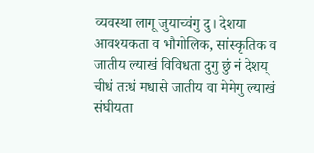व्यवस्था लागू जुयाच्वंगु दु। देशया आवश्यकता व भौगोलिक, सांस्कृतिक व जातीय ल्याखं विविधता दुगु छुं नं देशय् चीधं तःधं मधासे जातीय वा मेमेगु ल्याखं संघीयता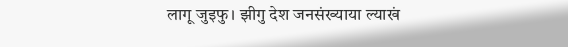लागू जुइफु। झीगु देश जनसंख्याया ल्याखं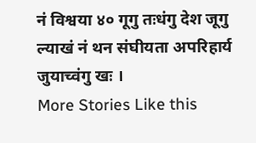नं विश्वया ४० गूगु तःधंगु देश जूगु ल्याखं नं थन संघीयता अपरिहार्य जुयाच्वंगु खः ।
More Stories Like this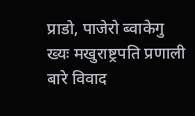प्राडो, पाजेरो ब्वाकेगु ख्यः मखुराष्ट्रपति प्रणाली बारे विवाद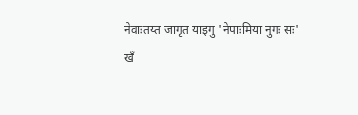नेवाःतय्त जागृत याइगु 'नेपाःमिया नुगः सः'
खँ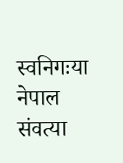स्वनिगःया
नेपाल संवत्या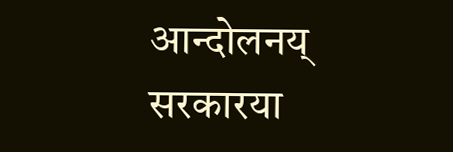आन्दोलनय् सरकारया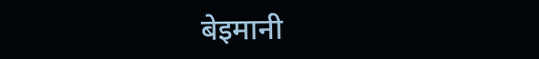बेइमानी